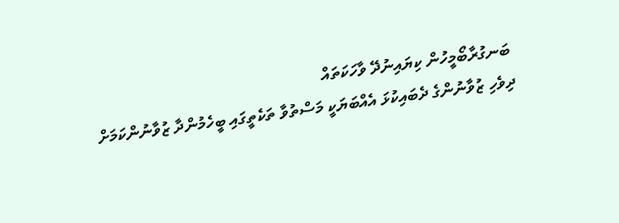ބަނގުރާބޯމީހުން ކިޔައިނުދޭ ވާހަކަތައް
ދިވެހި ޒުވާނުންގެ ދެބައިކުޅަ އެއްބަޔަކީ މަސްތުވާ ތަކެތީގައި ބީހެމުންދާ ޒުވާނުންކަމަށް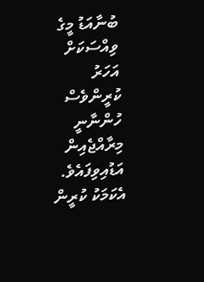ބުނާއަޑު މީގެ ވިއްސަކަށް އަހަރު ކުރީންވެސް ހުންނާނީ މިރާއްޖެއިން އަޑުއިވިފައެވެ. އެކަމަކު ކުރީން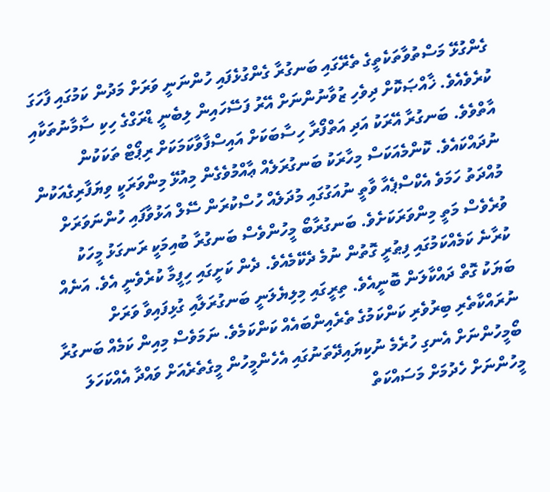ގެންގުޅޭ މަސްތުވާތަކެތީގެ ތެރޭގައި ބަނގުރާ ގެންގުޅެފައި ހުންނަނީ ވަރަށް މަދުން ކަމުގައި ފާހަގަ ކުރެވެއެވެ. ޚާއްޞަކޮށް ދިވެހި ޒުވާނުންނަށް އޭރު ފަސޭހައިން ލިބެނީ ޑްރަގްގެ ހިކި ސާމާނުތަކާއި އާތްވެވެ. ބަނގުރާ އޭރަކު އަދި އަތްފޯރާ ހިސާބަކަށް އައިސްފާވާކަމަކަށް ރިޕޯޓް ތަކަކުން ނުދައްކައެވެ. ކޮންމެއަކަސް މިހާރަކު ބަނގުރަލެއް ޢާއްމުވެގެން މިއުޅޭ މިންވަރަކީ ވިޔަފާރިގެއަކުން މުއްދަތު ހަމަވެ އެކްސްޕެއާ ވާތީ ނުއަގުގައި މުދަލެއް ހުސްކުރަން ސޭލް އަޅުވާފައި ހުންނަވަރަށް ވުރެވެސް މަތީ މިންވަރަކަށެވެ. ބަނގުރާބޯ މީހުންވެސް ބަނގުރާ ބުއިމަކީ ރަނގަޅު މީހަކު ކުރާނެ ކަމެއްކަމުގައި ފިޠުރީ ގޮތުން ނުމެ ދެކޭމެއެވެ. ދެން ކަށީގައި ހިފީމާ ކުރެވެނީ އެވެ. އަނެއް ބަޔަކު ގޮތް ދައްކާލަން ބޮނީއެވެ. ތިރީގައި މިލިޔެލަނީ ބަނގުރަލާއި ގުޅިފައިވާ ވަރަށް ނުރައްކާތެރި ބިރުވެރި ކަންކަމުގެ ތެރެއިންބައެއް ކަންކަމެވެ. ނަމަވެސް މިއިން ކަމެއް ބަނގުރާ ބޯމީހުންނަށް އެނގި ހުރެމެ ނުކިޔައިދޭތަނުގައި އެހެންމީހުން މީގެތެރެއަށް ވައްދާ އެއްކަހަލަ މީހުންނަށް ހެދުމަށް މަސައްކަތް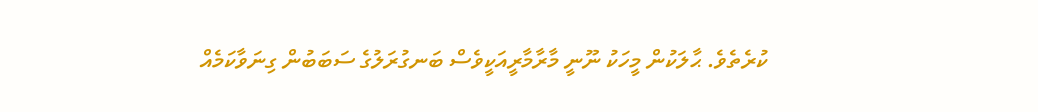ކުރެތެވެ. ޙާލަކުން މީހަކު ނޫނީ މާރާމާރީއަކީވެސް ބަނގުރަލުގެ ސަބަބުން ގިނަވާކަމެއް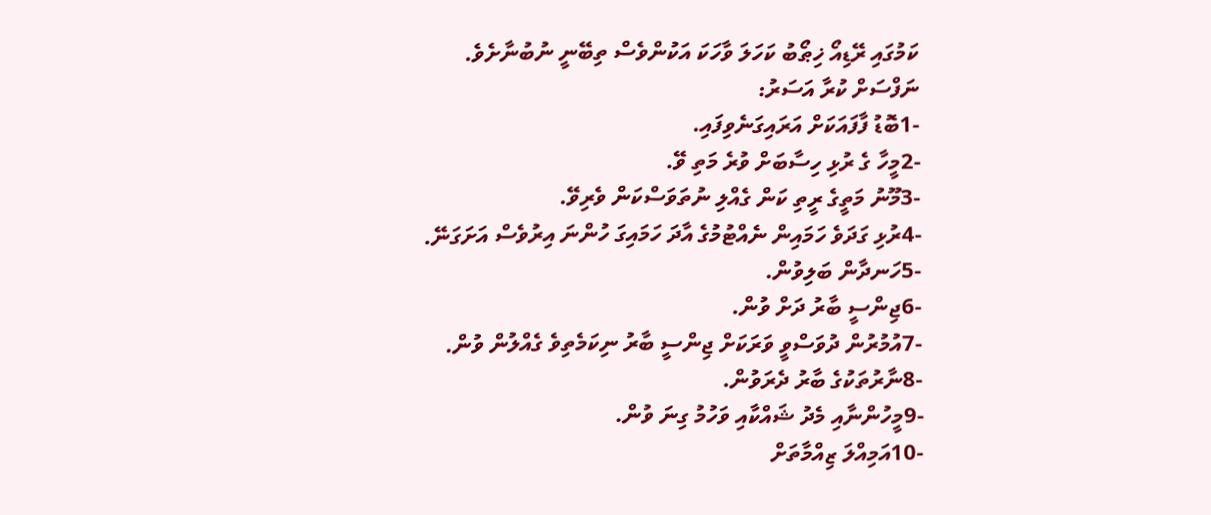ކަމުގައި ރޭޑިއޯ ޚިޠޯބު ކަހަލަ ވާހަކަ އަކުންވެސް ތިބޭނީ ނުބުނާށެވެ.
ނަފްސަށް ކުރާ އަސަރު:
-1ބޮޑު ފާފައަކަށް އަރައިގަނެވިފައި.
-2މީހާ ގެ ރުޅި ހިސާބަށް ވުރެ މަތި ވޭ.
-3މޫނު މަތީގެ ރީތި ކަން ގެއްލި ނުތަވަސްކަން ވެރިވޭ.
-4ރުޅި ގަދަވެ ހަމައިން ނެއްޓުމުގެ އާދަ ހަމައިގަ ހުންނަ އިރުވެސް އަށަގަނޭ.
-5ހަނދާން ބަލިވުން.
-6ޖިންސީ ބާރު ދަށް ވުން.
-7އުމުރުން ދުވަސްވީ ވަރަކަށް ޖިންސީ ބާރު ނިކަމެތިވެ ގެއްލުން ވުން.
-8ނާރުތަކުގެ ބާރު ދެރަވުން.
-9މީހުންނާއި މެދު ޝައްކާއި ވަހުމު ގިނަ ވުން.
-10އަމިއްލަ ޒިއްމާތަށް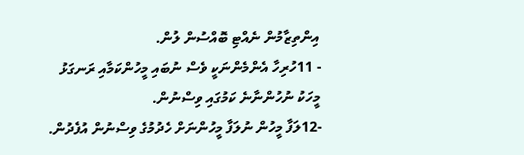އިންތިޒާމުން ނެއްޓި ބޮއްސުން ލުން.
- 11ހުރިހާ އެންމެންނަކީ ވެސް ނުބައި މީހުންކަމާއި ރަނގަޅު މީހަކު ނުހުންނާނެ ކަމުގައި ވިސްނުން.
-12ލަފާ މީހުން ނުލަފާ މީހުންނަށް ހެދުމުގެ ވިސްނުން އުފެދުން.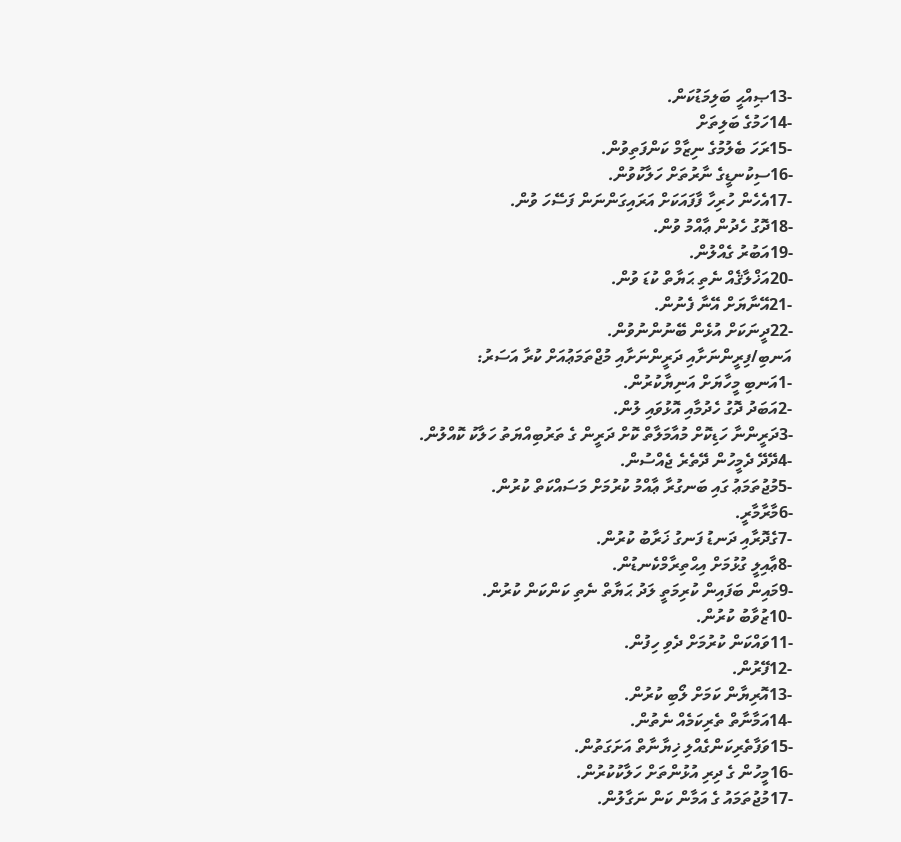-13ޞިއްޙީ ބަލިމަޑުކަން.
-14ހަމުގެ ބަލިތަށް
-15ރަހަ ބެލުމުގެ ނިޒާމް ކަންފަތިވުން.
-16ސިކުނޑީގެ ނާރުތަށް ހަލާކުވުން.
-17އެހެން ހުރިހާ ފާފައަކަށް އަރައިގަންނަން ފަސޭހަ ވުން.
-18ދޮގު ހެދުން ޢާއްމު ވުން.
-19އަބުރު ގެއްލުން.
-20އަޚްލާޤެއް ނެތި ޙަޔާތް ކުޑަ ވުން.
-21އޭނާޔަށް އޭނާ ފެނުން.
-22ދީނަކަށް އުޅެން ބޭނުންނުވުން.
އަނބި/ފިރީންނަށާއި ދަރީންނަށާއި މުޖްތަމަޢުއަށް ކުރާ އަސަރު:
-1އަނބި މީހާޔަށް އަނިޔާކުރުން.
-2އަބަދު ދޮގު ހެދުމާއި އޮޅުވައި ލުން.
-3ދަރީންނާ ހަޑިކޮށް މުއާމަލާތް ކޮށް ދަރީން ގެ ތަރުބިއްޔަތު ހަލާކު ކޮއްލުން.
-4ދޭދޭ ދެމީހުން ދޭތެރެ ޖެއްސުން.
-5މުޖުތަމަޢު ގައި ބަނގުރާ ޢާއްމު ކުރުމަށް މަސައްކަތް ކުރުން.
-6މާރާމާރީ.
-7ގެދޮރާއި ދަނޑު ފަނގު ޚަރާބު ކުރުން.
-8ޢާއިލީ ގުޅުމަށް އިޙްތިރާމްކެނޑުން.
-9މައިން ބަފައިން ކުރިމަތީ ލަދު ޙަޔާތް ނެތި ކަންކަން ކުރުން.
-10ޒުވާބު ކުރުން.
-11ވައްކަން ކުރުމަށް ދެވި ހިފުން.
-12ފޭރުން.
-13އޮރިޔާން ކަމަށް ލޯބި ކުރުން.
-14އަމާނާތް ތެރިކަމެއް ނެތުން.
-15ވަފާތެރިކަންގެއްލި ޚިޔާނާތް އަށަގަތުން.
-16މީހުން ގެ ދިރި އުޅުންތަށް ހަލާކުކުރުން.
-17މުޖުތަމައު ގެ އަމާން ކަން ނަގާލުން.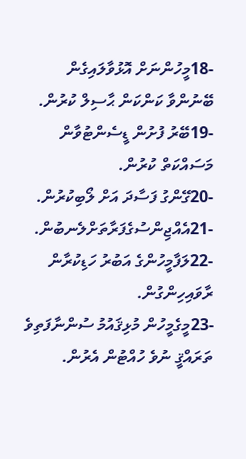-18މީހުންނަށް އޮޅުވާލައިގެން ބޭނުންވާ ކަންކަން ޙާސިލް ކުރުން.
-19ބޭރު ފުށުން ޑީސެންޓުވާން މަސައްކަތް ކުރުން.
-20ގޭންގު ފަސާދަ އަށް ލޯބިކުރުން.
-21އެއްޖިންސުގެފަރާތަށްލެނބުން.
-22ލަފާމީހުންގެ އަބުރު ހަޑިކުރާން ރާވައިހިންގުން.
-23މީގެމީހުން މުޅިޤައުމު ސުންނާފަތިވެ ތަރައްޤީ ނުވެ ހުއްޓުން އެރުން.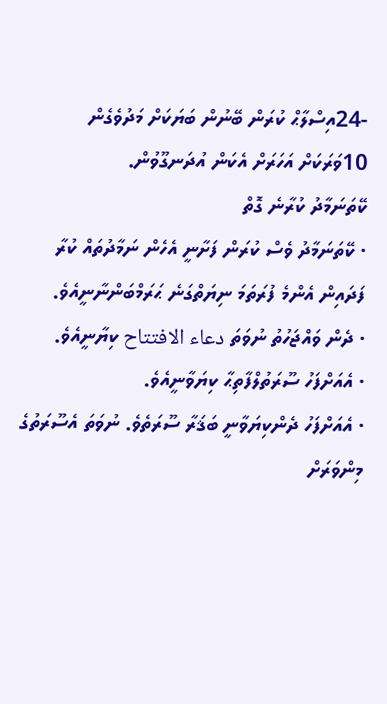-24އިސްލާޙް ކުރަން ބޭނުން ބަޔަކަށް މަދުވެގެން 10ވަރަކަށް އަހަރަށް އެކަން އުދަނގޫވުން.
ކޭތަނަމާދު ކުރާނެ ގޮތް
· ކޭތަނަމާދު ވެސް ކުރަން ފަށާނީ އެހެން ނަމާދުތައް ކުރާ ފަދައިން އެންމެ ފުރަތަމަ ނިޔަތްގަނެ ޙަރަމްބަންނާނީއެވެ.
· ދެން ވައްޖަހުތު ނުވަތަ دعاء الافتتاح ކިޔާނީއެވެ.
· އެއަށްފަހު ސޫރަތުލްފާތިޙާ ކިޔަވާނީއެވެ.
· އެއަށްފަހު ދެންކިޔަވާނީ ބަޤަރާ ސޫރަތެވެ. ނުވަތަ އެސޫރަތުގެ މިންވަރަށް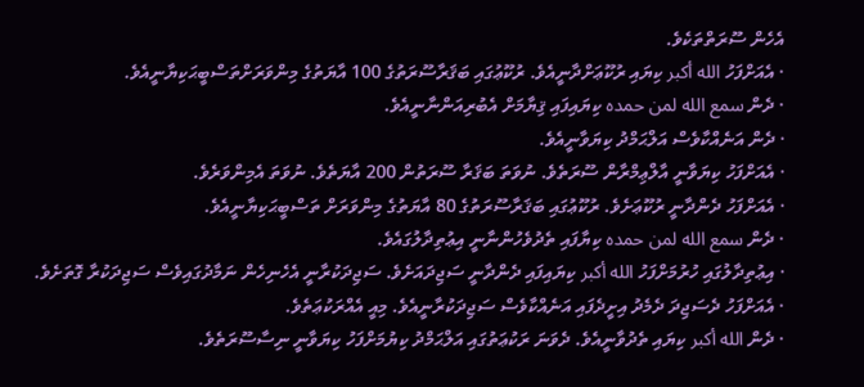އެހެން ސޫރަތްތަކެވެ.
· އެއަށްފަހު الله أكبر ކިޔައި ރުކޫޢަށްދާނީއެވެ. ރުކޫޢުގައި ބަޤަރާސޫރަތުގެ 100 އާޔަތުގެ މިންވަރަށްތަސްބީޙަކިޔާނީއެވެ.
· ދެން سمع الله لمن حمده ކިޔައިފައި ޤިޔާމަށް އެބުރިއަންނާނީއެވެ.
· ދެން އަނެއްކާވެސް އަލްޙަމްދު ކިޔަވާނީއެވެ.
· އެއަށްފަހު ކިޔަވާނީ އާލްޢިމްރާން ސޫރަތެވެ. ނުވަތަ ބަޤަރާ ސޫރަތުން 200 އާޔަތެވެ. ނުވަތަ އެމިންވަރެވެ.
· އެއަށްފަހު ދެންދާނީ ރުކޫޢަށެވެ. ރުކޫޢުގައި ބަޤަރާސޫރަތުގެ 80 އާޔަތުގެ މިންވަރަށް ތަސްބީޙަކިޔާނީއެވެ.
· ދެން سمع الله لمن حمده ކިޔާފައި ތެދުވެހުންނާނީ އިޢުތިދާލުގައެވެ.
· އިޢުތިދާލުގައި ހުރުމަށްފަހު الله أكبر ކިޔައިފައި ދެންދާނީ ސަޖިދައަށެވެ. ސަޖިދަކުރާނީ އެހެނިހެން ނަމާދުގައިވެސް ސަޖިދަކުރާ ގޮތަށެވެ.
· އެއަށްފަހު ދެސަޖިދަ ދެމެދު އިށީދެފައި އަނެއްކާވެސް ސަޖިދަކުރާނީއެވެ. މިއީ އެއްރަކުޢަތެވެ.
· ދެން الله أكبر ކިޔައި ތެދުވާނީއެވެ. ދެވަނަ ރަކުޢަތުގައި އަލްޙަމްދު ކިޔުމަށްފަހު ކިޔަވާނީ ނިސާސޫރަތެވެ.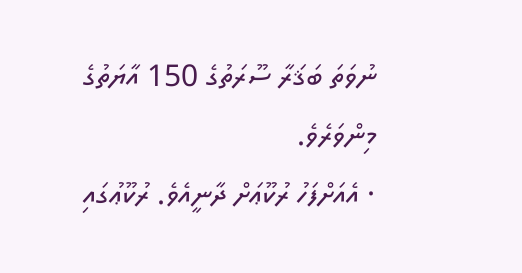ނުވަތަ ބަޤަރާ ސޫރަތުގެ 150 އާޔަތުގެ މިންވަރެވެ.
· އެއަށްފަހު ރުކޫޢަށް ދާނީއެވެ. ރުކޫޢުގައި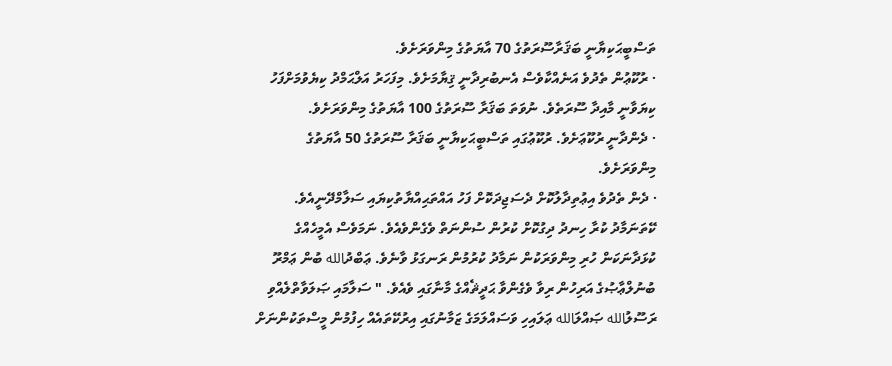ތަސްބީޙަކިޔާނީ ބަޤަރާސޫރަތުގެ 70 އާޔަތުގެ މިންވަރަށެވެ.
· ރުކޫޢުން ތެދުވެ އަނެއްކާވެސް އެނބުރިދާނީ ޤިޔާމަށެވެ. މިފަހަރު އަލްޙަމްދު ކިޔެވުމަށްފަހު ކިޔަވާނީ މާއިދާ ސޫރަތެވެ. ނުވަތަ ބަޤަރާ ސޫރަތުގެ 100 އާޔަތުގެ މިންވަރަށެވެ.
· ދެންދާނީ ރުކޫޢަށެވެ. ރުކޫޢުގައި ތަސްބީޙަކިޔާނީ ބަޤަރާ ސޫރަތުގެ 50 އާޔަތުގެ މިންވަރަށެވެ.
· ދެން ތެދުވެ އިޢުތިދާލުކޮށް ދެސަޖިދަކޮށް ފަހު އައްތަޙިއްޔާތުކިޔައި ސަލާމްދޭނީއެވެ.
ކޭތަނަމާދު ކުރާ ހިނދު ދިގުކޮށް ކުރުން ސުންނަތް ވެގެންވެއެވެ. ނަމަވެސް އެމީހެއްގެ ކުޅަދާނަކަން ހުރި މިންވަރަކުން ނަމާދު ކުރުމުން ރަނގަޅު ވާނެވެ. ޢަބްދުالله ބުން ޢަމްރޫ ބުނުލްޢާޞުގެ އަރިހުން ރިވާ ވެގެންވާ ޙަދީޘެއްގެ މާނާގައި ވެއެވެ. " ސަލާމައި ޞަލަވާތްލެއްވި ރަސޫލުالله ޞައްލަالله ޢަލައިހި ވަސައްލަމަގެ ޒަމާނުގައި އިރުކޭތައެއް ހިފުމުން މީސްތަކުންނަށް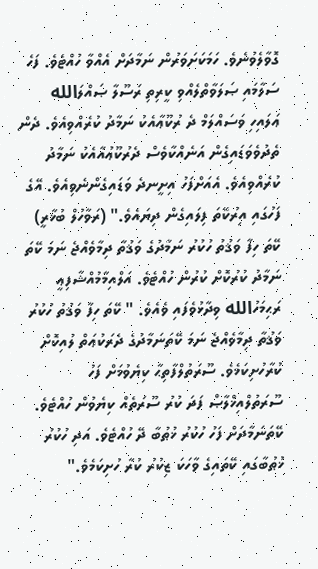ގޮވާލެވުނެވެ. ހަމަކަށަވަރުން ނަމާދަށް އެއްވާ ހުއްޓެވެ. ފަހެ ސަލާމައި ޞަލަވާތްލެއްވި ކީރިތި ރަސޫލާ ޞައްލަالله ޢަލައިހި ވަސައްލަމް ދެ ރުކޫޢާއެކު ނަމާދު ކުރެއްވިއެވެ. ދެން ތެދުވެވަޑައިގެން އަނެއްކާވެސް ދެރުކޫޢުއާއެކު ނަމާދު ކުރެއްވިއެވެ. އެއަށްފަހު އިށީނދެ ވަޑައިގެންނެވިއެވެ. އޭގެ ފަހުގައި އިރުކޭތަ ފިލައިގެން ދިޔައެވެ." (ރަވާހުލް ބުޚާރީ)
ކޭތަ ހިފާ ވަޤުތު ހުކުރު ނަމާދުގެ ވަޤުތާ ދިމާވެއްޖެ ނަމަ ކޭތަ ނަމާދު ކުރުކޮށް ކުރުން ހުއްޓެވެ. އަލްއިމާމުއްޝާފިޢީ ރަޙިމަހުالله ވިދާޅުވެފައި ވެއެވެ. " ކޭތަ ހިފާ ވަޤުތު ހުކުރު ވަޤުތާ ދިމާވެއްޖެ ނަމަ ކޭތަނަމާދުގެ ދެރަކުޢަތް ލުއިކޮށް ކުރާހުށިކަމެވެ. ސޫރަތުލްފާތިޙާ ކިޔެވުމަށް ފަހު ސޫރަތުލްއިޚްލާޞް ފަދަ ކުރު ސޫރަތެއް ކިޔެވުން ހުއްޓެވެ. ކޭތަނަމާދަށް ފަހު ހުކުރު ޚުޠުބާ ދޭ ހުއްޓެވެ. އަދި ހުކުރު ޚުޠުބާގައި ކޭތައިގެ ވާހަކަ ޒިކުރު ކުރާ ހުށިކަމެވެ."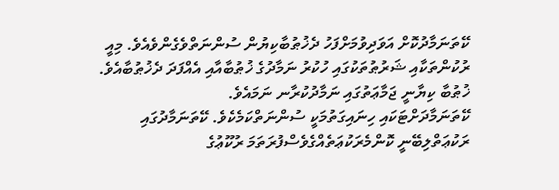ކޭތަނަމާދުކޮށް އަވަދިވުމަށްފަހު ދެޚުޠުބާކިޔުން ސުންނަތްވެގެންވެއެވެ. މިއީ ރުކުންތަކާއި ޝަރުޠުތަކުގައި ހުކުރު ނަމާދުގެ ޚުޠުބާއާއި އެއްފަދަ ދެޚުޠުބާއެވެ. ޚުޠުބާ ކިޔާނީ ޖަމާޢަތުގައި ނަމާދުކުރާނ ނަމައެވެ.
ކޭތަނަމާދަށްޓަކައި ހިނައިގަތުމަކީ ސުންނަތްކަމެކެވެ. ކޭތަނަމާދުގައި ރަކުޢަތްލިބޭނީ ކޮންމެރަކުޢަތެއްގެވެސްފުރަތަމަ ރުކޫޢުގެ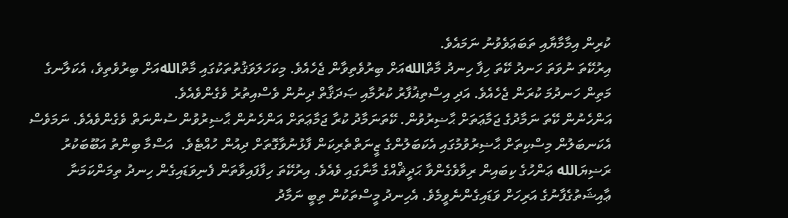ކުރިން އިމާމާޔާއި ތަބަޢަވެވުނު ނަމައެވެ.
އިރުކޭތަ ނުވަތަ ހަނދު ކޭތަ ހިފާ ހިނދު މާތްاللهއަށް ބިރުވެތިވާން ޖެހެއެވެ. މިކަހަލަވަޤުތުތަކުގައި މާތްاللهއަށް ބިރުވެތިވެ، އެކަލާނގެ މަތިން ހަނދުމަ ކުރަން ޖެހެއެވެ. އަދި އިސްތިޣުފާރު ކުރުމާއި ޞަދަޤާތް ދިނުން ވެސްއިތުރު ވެގެންވެއެވެ.
އަންހެނުން ކޭތަ ނަމާދުގެ ޖަމާޢަތަށް ޙާޟިރުވުން. ކޭތަނަމާދު ކުރާ ޖަމާޢަތަށް އަންހެނުން ޙާޟިރުވުން ސުންނަތް ވެގެންވެއެވެ. ނަމަވެސް އެކަނބަލުން މިސްކިތަށް ޙާޟިރުވުމުގައި އެކަބަލުންގެ ޒީނަތްތެރިކަން ފާޅުނުވާގޮތަށް ދިއުން ހުއްޓެވެ.  އަސްމާ ބިންތު އަބޫބަކުރު ރަޟިޔަالله ޢަންހުގެ ކިބައިން ރިވާވެގެންވާ ޙަދީޘްއްގެ މާނާގައި ވެއެވެ. އިރުކޭތަ ހިފާފައިވާތަން ފެނިވަޑައިގެން ހިނދު ތިމަންކަމަނާ ޢާއިޝަތުގެފާނުގެ އަރިހަށް ވަޑައިގެންނެވީމެވެ. އެހިނދު މީސްތަކުން ތިބީ ނަމާދު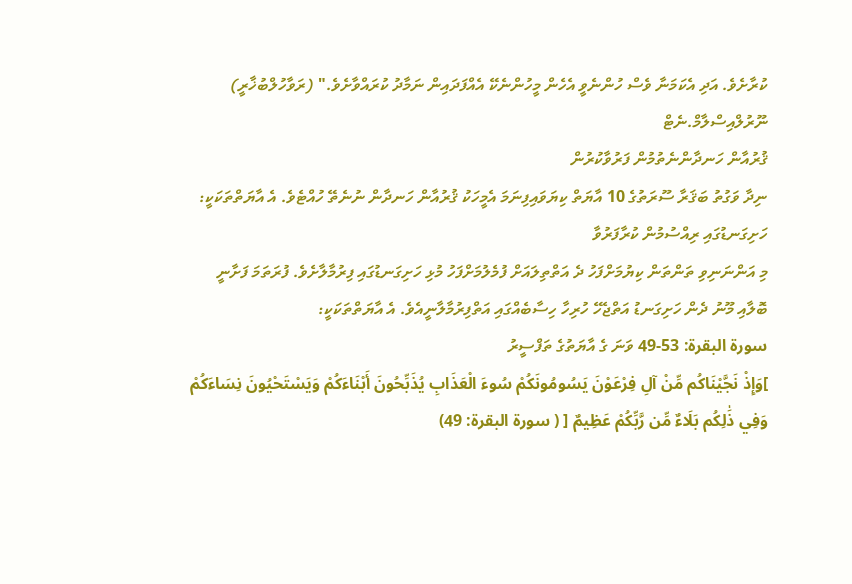ކުރާށެވެ. އަދި އެކަމަނާ ވެސް ހުންނެވީ އެހެން މީހުންނެކޭ އެއްފަދައިން ނަމާދު ކުރައްވާށެވެ." (ރަވާހުލްބުޚާރީ)
ނޫރުލްއިސްލާމް.ނެޓް
ޤުރުއާން ހަނދާންނެތުމުން ފަރުވާކުރުން
ނިދާ ވަގުތު ބަޤަރާ ސޫރަތުގެ 10 އާޔަތް ކިޔަވައިފިނަމަ އެމީހަކު ޤުރުއާން ހަނދާން ނުނެތޭ ހުއްޓެވެ. އެ އާޔަތްތަކަކީ:
ހަށިގަނޑުގައި ރިއްސުމުން ކުރާފަރުވާ
މި އަންނަނިވި ތަންތަން ކިޔުމަށްފަހު ދެ އަތްތިލައަށް ފުމެލުމަށްފަހު މުޅި ހަށިގަނޑުގައި ފިރުމާލާށެވެ. ފުރަތަމަ ފަށާނީ ބޮލާއި މޫނު ދެން ހަށިގަނޑު އަތްޖެހޭ ހުރިހާ ހިސާބެއްގައި އަތްފިރުމާލާނީއެވެ. އެ އާޔަތްތަކަކީ:
سورة البقرة: 53-49 ވަނަ ގެ އާޔަތުގެ ތަފްސީރު
]وَإِذْ نَجَّيْنَاكُم مِّنْ آلِ فِرْعَوْنَ يَسُومُونَكُمْ سُوءَ الْعَذَابِ يُذَبِّحُونَ أَبْنَاءَكُمْ وَيَسْتَحْيُونَ نِسَاءَكُمْ وَفِي ذَٰلِكُم بَلَاءٌ مِّن رَّبِّكُمْ عَظِيمٌ [ ( سورة البقرة: 49)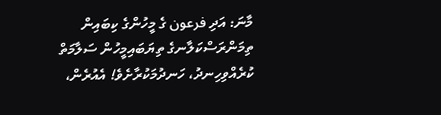މާނަ: އަދި فرعون ގެ މީހުންގެ ކިބައިން ތިމަންރަސްކަލާނގެ ތިޔަބައިމީހުން ސަލާމަތް ކުރެއްވިހިނދު، ހަނދުމަކުރާށެވެ! އެއުރެން،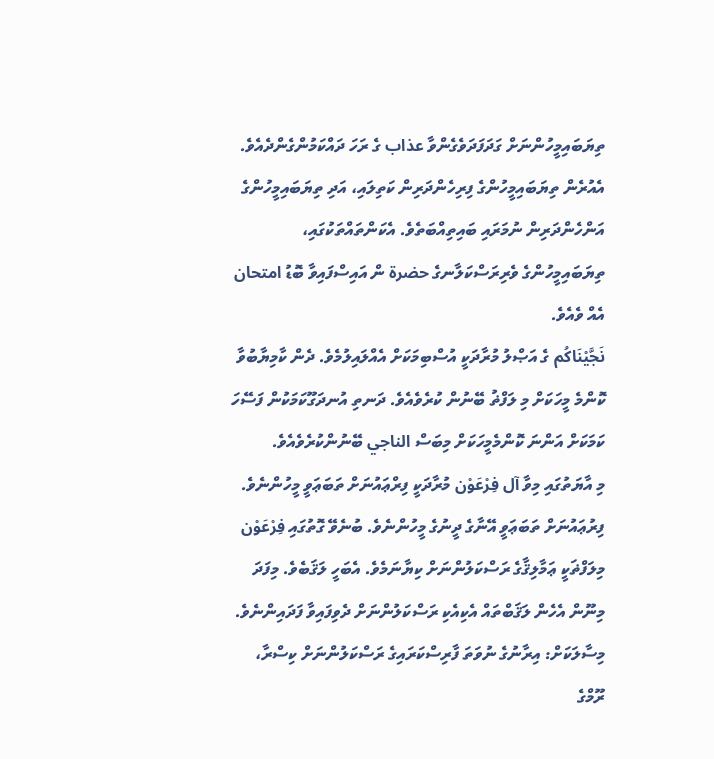ތިޔަބައިމީހުންނަށް ގަދަފަދަވެގެންވާ عذاب ގެ ރަހަ ދައްކަމުންގެންދެއެވެ. އެއުރެން ތިޔަބައިމީހުންގެ ފިރިހެންދަރިން ކަތިލައި، އަދި ތިޔަބައިމީހުންގެ އަންހެންދަރިން ނުމަރައި ބައިތިއްބަތެވެ. އެކަންތައްތަކުގައި، ތިޔަބައިމީހުންގެ ވެރިރަސްކަލާނގެ حضرة ން އައިސްފައިވާ ބޮޑު امتحان އެއް ވެއެވެ.
نَجَّيْنَاكُم ގެ އަޞްލު މުރާދަކީ އުސްބިމަކަށް އެއްލައިލުމެވެ. ދެން ކާމިޔާބުވާ ކޮންމެ މީހަކަށް މި ލަފްޡު ބޭނުން ކުރެވެއެވެ. ދަނތި އުނދަގޫކަމަކުން ފަސޭހަ ކަމަކަށް އަންނަ ކޮންމެމީހަކަށް މިބަސް الناجي ބޭނުންކުރެވެއެވެ.
މި އާޔަތުގައި މިވާ آل فِرْعَوْن މުރާދަކީ ފިރްޢައުނަށް ތަބަޢަވީ މީހުންނެވެ. ފިރުޢައުނަށް ތަބަޢަވީ އޭނާގެ ދީނުގެ މީހުންނެވެ. ބުނެވޭ ގޮތުގައި فِرْعَوْن މިލަފްޡަކީ ޢަމާލިޤާގެ ރަސްކަލުންނަށް ކިޔާނަމެވެ. އެބަހީ ލަޤަބެވެ. މިފަދަ މިނޫން އެހެން ލަޤަބްތައް އެކިއެކި ރަސްކަލުންނަށް ދެވިފައިވާ ފަދައިންނެވެ. މިސާލަކަށް: އިރާނުގެ ނުވަތަ ފާރިސްކަރައިގެ ރަސްކަލުންނަށް ކިސްރާ، ރޫމްގެ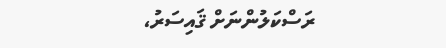ރަސްކަލުންނަށް ޤައިސަރު،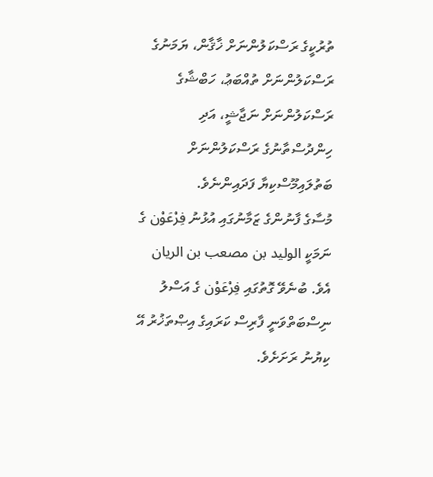ތުރުކީގެ ރަސްކަލުންނަށް ޚާޤާން، ޔަމަނުގެ ރަސްކަލުންނަށް ތުއްބަޢު، ހަބްޝާގެ ރަސްކަލުންނަށް ނަޖާޝީ، އަދި ހިންދުސްތާނުގެ ރަސްކަލުންނަށް ބަތުލައިމޫސްކިޔާ ފަދައިންނެވެ.
މުސާގެ ފާނުންގެ ޒަމާނުގައި އުޅުނު فِرْعَوْن ގެ ނަމަކީ الوليد بن مصعب بن الريان އެވެ. ބުނެވޭ ގޮތުގައި فِرْعَوْن ގެ އަސްލު ނިސްބަތްވަނީ ފާރިސް ކަރައިގެ އިޞްތަޚުރު އޭ ކިޔުނު ރަށަށެވެ.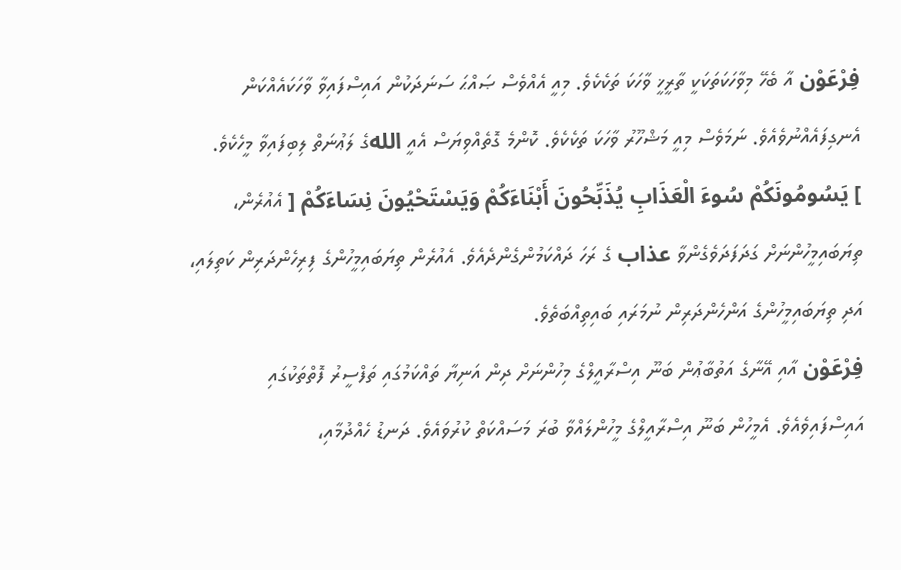فِرْعَوْن އާ ބެހޭ މިވާހަކަތަކަކީ ތާރީޚީ ވާހަކަ ތަކެކެވެ. މިއީ އެއްވެސް ޞައްޙަ ސަނަދަކުން އައިސްފައިވާ ވާހަކައެއްކަން އެނގިފައެއްނުވެއެވެ. ނަމަވެސް މިއީ މަޝްހޫރު ވާހަކަ ތަކެކެވެ. ކޮންމެ ގޮތެއްވިޔަސް އެއީ اللهގެ ލަޢުނަތް ލިބިފައިވާ މީހެކެވެ.
] يَسُومُونَكُمْ سُوءَ الْعَذَابِ يُذَبِّحُونَ أَبْنَاءَكُمْ وَيَسْتَحْيُونَ نِسَاءَكُمْ [ އެއުރެން، ތިޔަބައިމީހުންނަށް ގަދަފަދަވެގެންވާ عذاب ގެ ރަހަ ދައްކަމުންގެންދެއެވެ. އެއުރެން ތިޔަބައިމީހުންގެ ފިރިހެންދަރިން ކަތިލައި، އަދި ތިޔަބައިމީހުންގެ އަންހެންދަރިން ނުމަރައި ބައިތިއްބަތެވެ.
فِرْعَوْن އާއި އޭނާގެ އަތުބާޢުން ބަނޫ އިސްރާއީލްގެ މިހުންނަށް ދިން އަނިޔާ ތައްކަމުގައި ތަފްސީރު ފޮތްތަކުގައި އައިސްފައިވެއެވެ. އެމީހުން ބަނޫ އިސްރާއީލްގެ މީހުންލައްވާ ބުރަ މަސައްކަތް ކުރުވައެވެ. ދަނޑު ހެއްދުމާއި،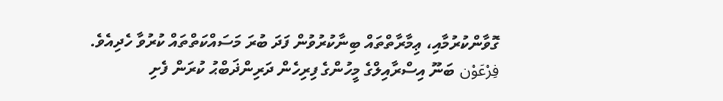ގޮވާންކުރުމާއި، ޢިމާރާތްތައް ބިނާކުރުވުން ފަދަ ބުރަ މަސައްކަތްތައް ކުރުވާ ހެދިއެވެ.
فِرْعَوْن ބަނޫ އިސްރާއިލްގެ މީހުންގެ ފިރިހެން ދަރިންޛަބްޙު ކުރަން ފެށި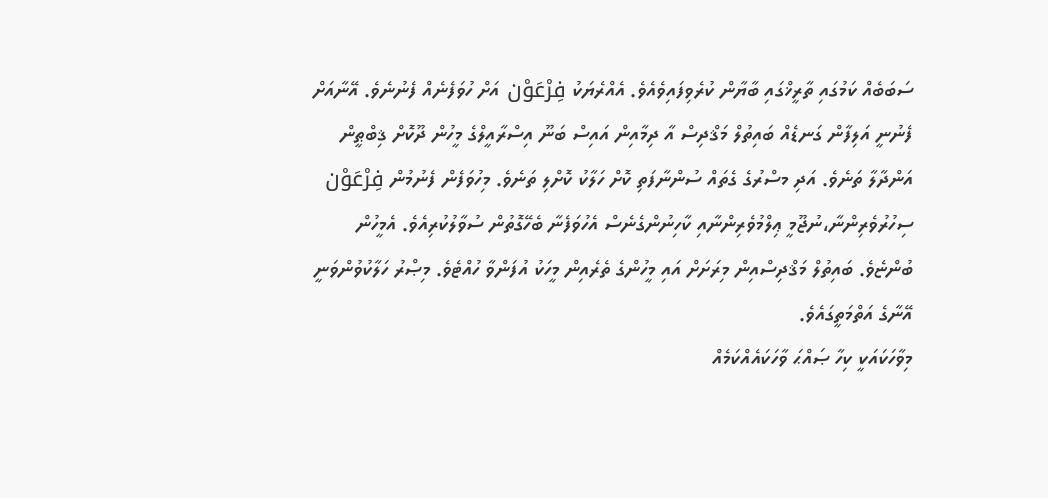ސަބަބެއް ކަމުގައި ތާރީޚްގައި ބާޔާން ކުރެވިފައިވެއެވެ. އެއްރެޔަކު فِرْعَوْن އަށް ހުވަފެނެއް ފެނުނެވެ. އޭނާއަށް ފެނުނީ އަލިފާން ގަނޑެއް ބައިތުލް މަޤްދިސް އާ ދިމާއިން އައިސް ބަނޫ އިސްރާއީލްގެ މީހުން ދޫކޮށް ޤިބްޠީން އަންދާލާ ތަނެވެ. އަދި މސްރުގެ ގެތައް ސުންނާފަތި ކޮށް ހަލާކު ކޮށްލި ތަނެވެ. މިހުވަފެން ފެނުމުން فِرْعَوْن ސިހުރުވެރިންނާ،ނުޖޫމީ ޢިލްމުވެރިންނާއި ކާހިނުންގެނެސް އެހުވަފެނާ ބެހޭގޮތުން ސުވާލުކުރިއެވެ. އެމީހުން ބުންޏެވެ. ބައިތުލް މަޤްދިސްއިން މިރަށަށް އައި މީހުންގެ ތެރެއިން މީހަކު އުފަންވާ ހުއްޓެވެ. މިޞްރު ހަލާކުވުންވަނީ އޭނާގެ އަތްމަތީގައެވެ.
މިވާހަކައަކީ ކިހާ ޞައްޙަ ވާހަކައެއްކަމެއް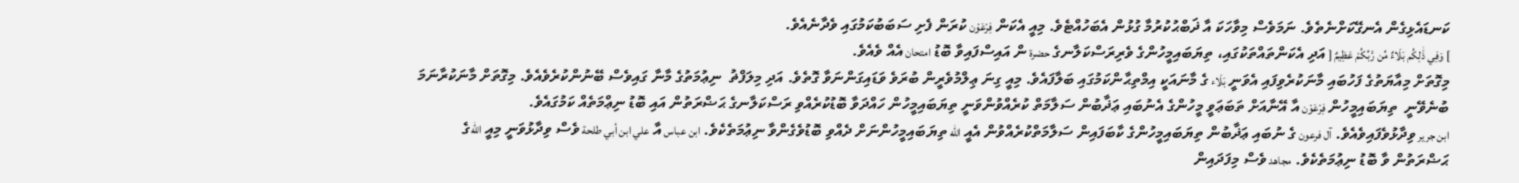ކަނޑައެޅިގެން އެނގޭކަށްނެތެވެ. ނަމަވެސް މިވާހަކަ އާ ޛަބްޙުކުރުމާ ގުޅުން އެބަހުއްޓެވެ. މިއީ އެކަން فِرْعَوْن ކުރަން ފެށި ސަބަބުކަމުގައި ވެދާނެއެވެ.
] وَفِي ذَٰلِكُم بَلَاءٌ مِّن رَّبِّكُمْ عَظِيمٌ [ އަދި އެކަންތައްތަކުގައި، ތިޔަބައިމީހުންގެ ވެރިރަސްކަލާނގެ حضرة ން އައިސްފައިވާ ބޮޑު امتحان އެއް ވެއެވެ.
މިގޮތަށް މިއާޔަތުގެ ފަހުބައި މާނަކުރެވިފައި އެވަނީ بَلَاء ގެ މާނައަކީ އިމްތިޙާންކަމުގައި ބަލާފައެވެ. މިއީ ގިނަ ޢިލްމުވެރީން ބުރަވެ ވަޑައިގަންނަވާ ގޮތެވެ. އަދި މިލަފްޡު  ނިޢުމަތުގެ މާނާ ގައިވެސް ބޭނުންކުރެވެއެވެ. މިގޮތަށް މާނަކުރާނަމަ ބުނެވޭނީ  ތިޔަބައިމީހުން فِرْعَوْن އާ އޭނާއަށް ތަބަޢަވީ މީހުންގެ އެނުބައި ޢަޛާބުން ސަލާމަތް ކުރެއްވުންވަނީ ތިޔަބައިމީހުން ހައްދަވާ ބޮޑުކުރެއްވި ރަސްކަލާނގެ ޙަޟްރަތުން އައި ބޮޑު ނިޢްމަތެއް ކަމުގައެވެ.
ابن جرير ވިދާޅުވެފައިވެއެވެ. آل فرعون ގެ ނުބައި ޢަޛާބުން ތިޔަބައިމީހުންގެ ކާބަފައިން ސަލާމަތްކުރެއްވުން އެއީ الله ތިޔަބައިމީހުންނަށް ދެއްވި ބޮޑުވެގެންވާ ނިޢުމަތެކެވެ. ابن عباس އާ علي ابن أبي طلحة ވެސް ވިދާޅުވަނީ މިއީ اللهގެ ޙަޟްރަތުން ވާ ބޮޑު ނިޢުމަތެކެވެ. مجاهد ވެސް މިފަދައިން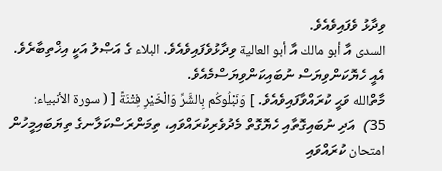ވިދާޅު ވެފައިވެއެވެ.
السدى އާ أبو مالك އާ أبو العالية ވިދާޅުވެފައިވެއެވެ. البلاء ގެ އަޞްލު އަކީ އިޚްތިބާރެވެ. އެއީ ހެޔޮކަންވިޔަސް ނުބައިކަންވިޔަސްމެއެވެ.
މާތްالله ވަޙީ ކުރައްވާފައިވެއެވެ. ] وَنَبْلُوكُم بِالشَّرِّ وَالْخَيْرِ فِتْنَةً [ ( سورة الأنبياء: 35)  އަދި ނުބައިގޮތާއި ހެޔޮގޮތް މެދުވެރިކުރައްވައި، ތިމަންރަސްކަލާނގެ ތިޔަބައިމީހުން امتحان ކުރައްވައި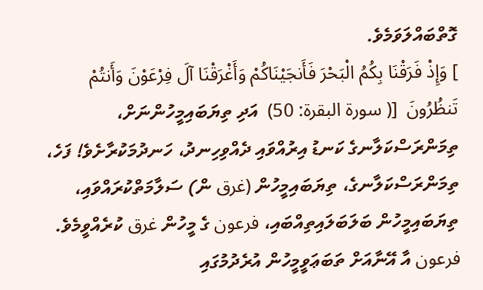ގޮތްބައްލަވަމެވެ.
] وَإِذْ فَرَقْنَا بِكُمُ الْبَحْرَ فَأَنجَيْنَاكُمْ وَأَغْرَقْنَا آلَ فِرْعَوْنَ وَأَنتُمْ تَنظُرُونَ  [( سورة البقرة: 50)  އަދި ތިޔަބައިމީހުންނަށް، ތިމަންރަސްކަލާނގެ ކަނޑު އިރުއްވައި ދެއްވިހިނދު، ހަނދުމަކުރާށެވެ! ފަހެ، ތިމަންރަސްކަލާނގެ، ތިޔަބައިމީހުން (غرق ން) ސަލާމަތްކުރައްވައި، ތިޔަބައިމީހުން ބަލަބަލައިތިއްބައި، فرعون ގެ މީހުން غرق ކުރެއްވީމެވެ.
فرعون އާ އޭނާއަށް ތަބަޢަވީމީހުން އުރެދުމުގައި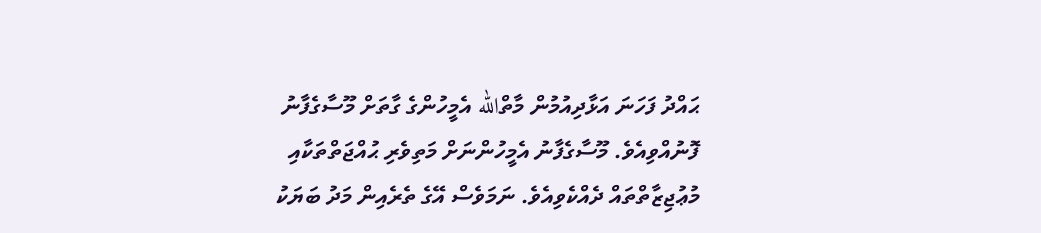ޙައްދު ފަހަނަ އަޅާދިއުމުން މާތްالله އެމީހުންގެ ގާތަށް މޫސާގެފާނު ފޮނުއްވިއެވެ. މޫސާގެފާނު އެމީހުންނަށް މަތިވެރި ޙުއްޖަތްތަކާއި މުޢުޖިޒާތްތައް ދެއްކެވިއެވެ. ނަމަވެސް އޭގެ ތެރެއިން މަދު ބަޔަކު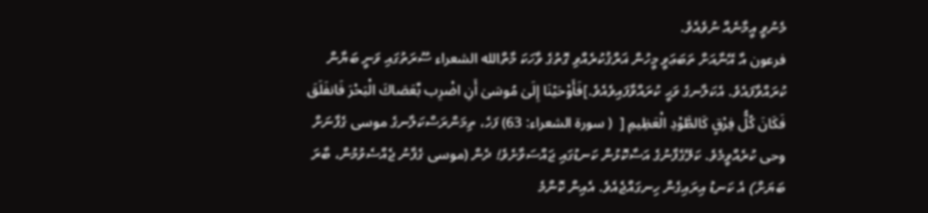މެނުވީ އީމާނެއް ނުވެއެވެ.
فرعون އާ އޭނާއަށް ތަބަޢަވީ މީހުން ޣަރްޤުކުރެއްވި ގޮތުގެ ވާހަކަ މާތްالله الشعراء ސޫރަތުގައި ވަނީ ބަޔާން ކުރައްވާފައެވެ. އެކަލާނގެ ވަޙީ ކުރައްވާފައިވެއެވެ.]فَأَوْحَيْنَا إِلَىٰ مُوسَىٰ أَنِ اضْرِب بِّعَصَاكَ الْبَحْرَ فَانفَلَقَ فَكَانَ كُلُّ فِرْقٍ كَالطَّوْدِ الْعَظِيمِ [  ( سورة الشعراء: 63) ފަހެ، ތިމަންރަސްކަލާނގެ موسى ގެފާނަށް وحى ކުރެއްވީމެވެ. ކަލޭގެފާނުގެ އަސާކޮޅުން ކަނޑުގައި ޖައްސަވާށެވެ! ދެން (موسى ގެފާނު ޖެއްސެވުމުން، ބާރަ ބަޔަށް) އެ ކަނޑު އިރައިގެން ހިނގައްޖެއެވެ. އެއިން ކޮންމެ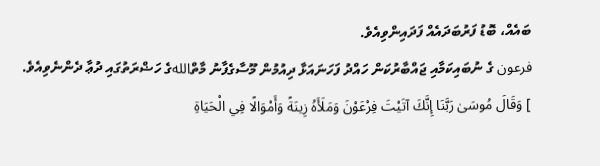ބައެއް، ބޮޑު ފަރުބަދައެއް ފަދައިންވިއެވެ.
فرعون ގެ ނުބައިކަމާއި ޖައްބާރުކަން ހައްދު ފަހަނައަޅާ ދިއުމުން މޫސާގެފާނު މާތްاللهގެ ހަޟްރަތުގައި ދުޢާ ދެންނެވިއެވެ.
] وَقَالَ مُوسَىٰ رَبَّنَا إِنَّكَ آتَيْتَ فِرْعَوْنَ وَمَلَأَهُ زِينَةً وَأَمْوَالًا فِي الْحَيَاةِ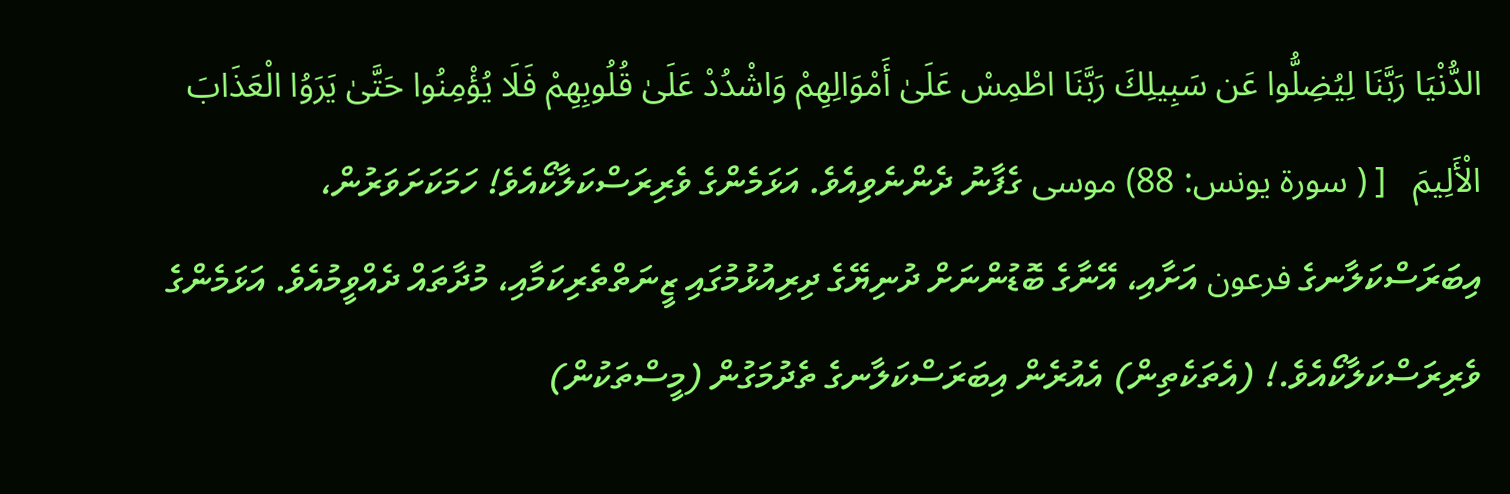الدُّنْيَا رَبَّنَا لِيُضِلُّوا عَن سَبِيلِكَ رَبَّنَا اطْمِسْ عَلَىٰ أَمْوَالِهِمْ وَاشْدُدْ عَلَىٰ قُلُوبِهِمْ فَلَا يُؤْمِنُوا حَتَّىٰ يَرَوُا الْعَذَابَ الْأَلِيمَ   [ ( سورة يونس: 88) موسى ގެފާނު ދެންނެވިއެވެ. އަޅަމެންގެ ވެރިރަސްކަލާކޯއެވެ! ހަމަކަށަވަރުން، އިބަރަސްކަލާނގެ فرعون އަށާއި، އޭނާގެ ބޮޑުންނަށް ދުނިޔޭގެ ދިރިއުޅުމުގައި ޒީނަތްތެރިކަމާއި، މުދާތައް ދެއްވީމުއެވެ. އަޅަމެންގެ ވެރިރަސްކަލާކޯއެވެ.! (އެތަކެތިން) އެއުރެން އިބަރަސްކަލާނގެ ތެދުމަގުން (މީސްތަކުން)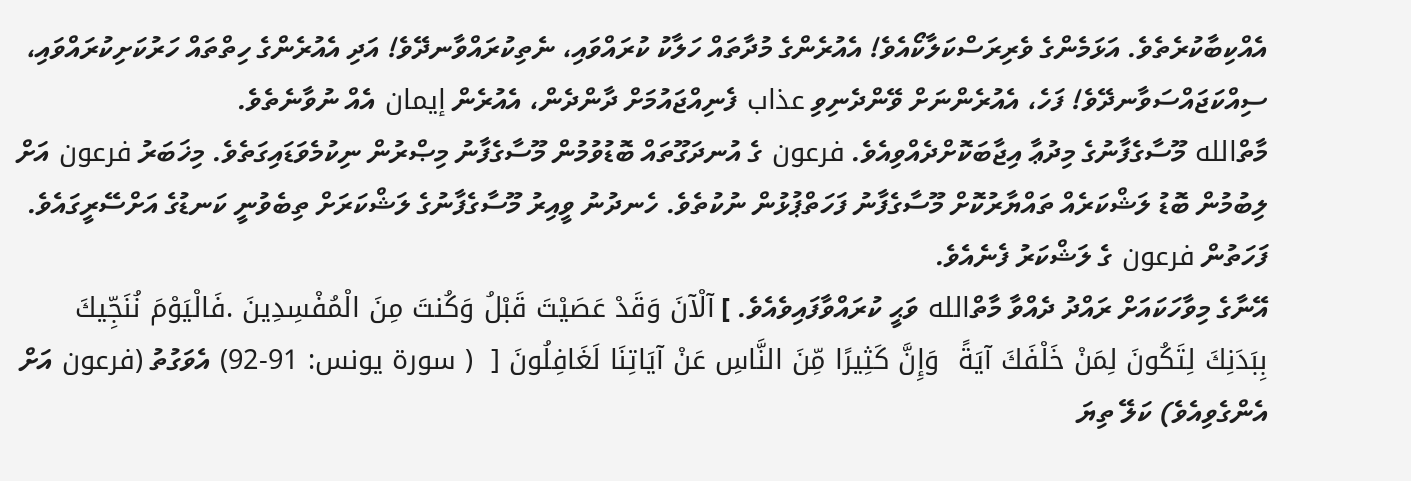އެއްކިބާކުރެތެވެ. އަޅަމެންގެ ވެރިރަސްކަލާކޯއެވެ! އެއުރެންގެ މުދާތައް ހަލާކު ކުރައްވައި، ނެތިކުރައްވާނދޭވެ! އަދި އެއުރެންގެ ހިތްތައް ހަރުކަށިކުރައްވައި، ސިއްކަޖައްސަވާނދޭވެ! ފަހެ، އެއުރެންނަށް ވޭންދެނިވި عذاب ފެނިއްޖައުމަށް ދާންދެން، އެއުރެން إيمان އެއް ނުވާނެތެވެ.
މާތްالله މޫސާގެފާނުގެ މިދުޢާ އިޖާބަކޮށްދެއްވިއެވެ. فرعون ގެ އުނދަގޫތައް ބޮޑުވުމުން މޫސާގެފާނު މިޞްރުން ނިކުމެވަޑައިގަތެވެ. މިޚަބަރު فرعون އަށް ލިބުމުން ބޮޑު ލަޝްކަރެއް ތައްޔާރުކޮށް މޫސާގެފާނު ފަހަތްޕުޅުން ނުކުތެވެ. ހެނދުނު ވީއިރު މޫސާގެފާނުގެ ލަޝްކަރަށް ތިބެވުނީ ކަނޑުގެ އަށްސޭރީގައެވެ. ފަހަތުން فرعون ގެ ލަޝްކަރު ފެނެއެވެ.
އޭނާގެ މިވާހަކައަށް ރައްދު ދެއްވާ މާތްالله ވަޙީ ކުރައްވާފައިވެއެވެ. ] آلْآنَ وَقَدْ عَصَيْتَ قَبْلُ وَكُنتَ مِنَ الْمُفْسِدِينَ .فَالْيَوْمَ نُنَجِّيكَ بِبَدَنِكَ لِتَكُونَ لِمَنْ خَلْفَكَ آيَةً  وَإِنَّ كَثِيرًا مِّنَ النَّاسِ عَنْ آيَاتِنَا لَغَافِلُونَ [  ( سورة يونس: 91-92) އެވަގުތު (فرعون އަށް އެންގެވިއެވެ) ކަލޭ ތިޔަ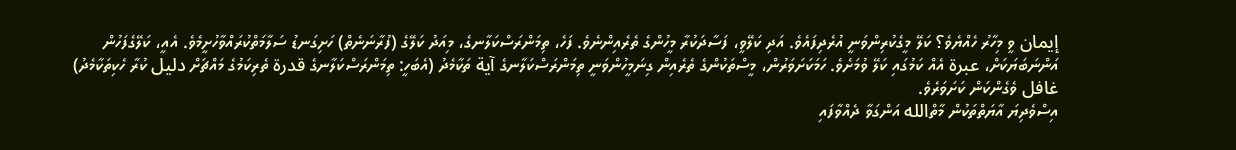إيمان ވީ މިހާރު ހެއްޔެވެ؟ ކަލޭ މީގެކުރިންވަނީ އުރެދިފައެވެ. އަދި ކަލޭވީ، ފަސާދަކުރާ މީހުންގެ ތެރެއިންނެވެ. ފަހެ، ތިމަންރަސްކަލާނގެ، މިއަދު ކަލޭގެ (ފުރާނަނެތް) ހަށިގަނޑު ސަލާމަތްކުރައްވާހުށީމެވެ. އެއީ، ކަލޭގެފަހުން އަންނަބަޔަކަށް، عبرة އެއް ކަމުގައި ކަލޭ ވުމަށެވެ. ހަމަކަށަވަރުން، މީސްތަކުންގެ ތެރެއިން ގިނަމީހުންވަނީ ތިމަންރަސްކަލާނގެ آية ތަކާމެދު (އެބަހީ: ތިމަންރަސްކަލާނގެ قدرة ތެރިކަމުގެ މައްޗަށް دليل ކުރާ ހެކިތަކާމެދު) غافل ވެގެންކަން ކަށަވަރެވެ.
އިސްވެދިޔަ އާޔަތްތަކުން މާތްالله އަންގަވާ ދެއްވާފައި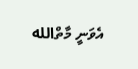އެވަނީ މާތްالله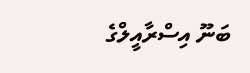ބަނޫ އިސްރާއީލްގެ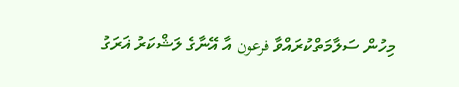މިހުން ސަލާމަތްކުރައްވާ فرعون އާ އޭނާގެ ލަޝްކަރު ޣަރަގު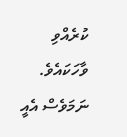ކުރެއްވި ވާހަކައެވެ. ނަމަވެސް އެއީ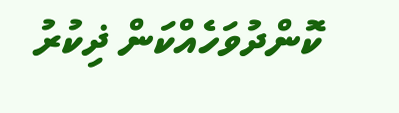ކޮންދުވަހެއްކަން ޛިކުރު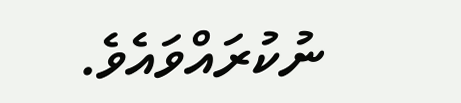ނުކުރައްވައެވެ.